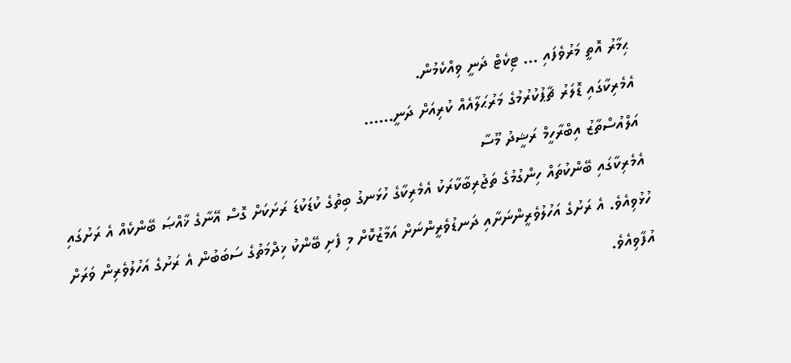ޙިމާރު އޮތީ މަރުވެފައި ... ޓިކެޓް ދަނީ ވިއްކެމުން.
އެމެރިކާގައި ޑޮލަރު ޗާޕުކުރުމުގެ މަރުޙަލާއެއް ކުރިއަށް ދަނީ......
އަލްއުސްތާޒު އިބްރާހީމް ރަޝީދު މޫސާ
އެމެރިކާގައި ބޭންކުތައް ހިންގުމުގެ ތަޖުރިބާކާރަކު އެމެރިކާގެ ހުޅަނގު ބިތުގެ ކުޑަކުޑަ ރަށަކަށް ގޮސް އޭނާގެ ޚާއްޞަ ބޭންކެއް އެ ރަށުގައި ހުޅުވިއެވެ. އެ ރަށުގެ އަހުލުވެރީންނަށާއި ދަނޑުވެރީންނަށް އަމާޒުކޮށް މި ފެށި ބޭންކު ޚިދްމަތުގެ ސަބަބުން އެ ރަށުގެ އަހުލުވެރިން ވަރަށް އުފާވިއެވެ.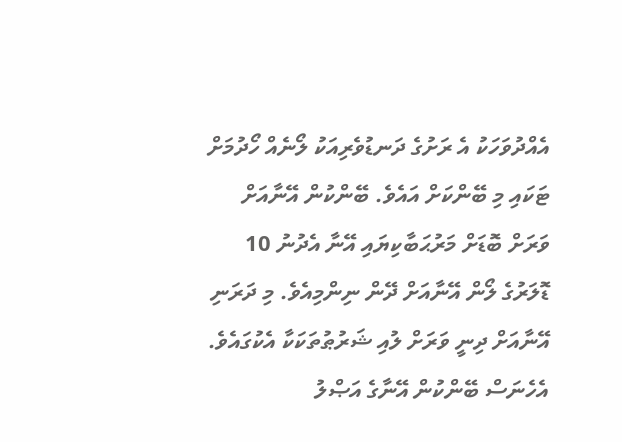އެއްދުވަހަކު އެ ރަށުގެ ދަނޑުވެރިއަކު ލޯނެއް ހޯދުމަށް ޓަކައި މި ބޭންކަށް އައެވެ. ބޭންކުން އޭނާއަށް ވަރަށް ބޮޑަށް މަރުޙަބާކިޔައި އޭނާ އެދުނު 10 ޑޮލަރުގެ ލޯން އޭނާއަށް ދޭން ނިންމިއެވެ. މި ދަރަނި އޭނާއަށް ދިނީ ވަރަށް ލުއި ޝަރުޠުތަކަކާ އެކުގައެވެ. އެހެނަސް ބޭންކުން އޭނާގެ އަޞްލު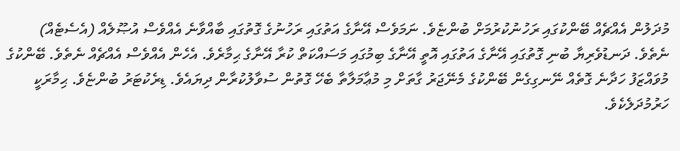މުދަލުން އެއްޗެއް ބޭންކުގައި ރަހުނުކުރުމަށް ބުންޏެވެ. ނަމަވެސް އޭނާގެ އަތުގައި ރަހުނުގެ ގޮތުގައި ބާއްވާނެ އެއްވެސް އުޞޫލެއް (އެސެޓެއް) ނެތެވެ. ދަނޑުވެރިޔާ ބުނި ގޮތުގައި އޭނާގެ އަތުގައި އޮތީ އޭނާގެ ބިމުގައި މަސައްކަތް ކުރާ އޭނާގެ ޙިމާރެވެ. އެހެން އެއްވެސް އެއްޗެއް ނެތެވެ. ބޭންކުގެ މުވައްޒަފު ހަދާނެ ގޮތެއް ނޭނގިގެން ބޭންކުގެ މެނޭޖަރު ގާތަށް މި މުޢާމަލާތާ ބެހޭ ގޮތުން ސުވާލުކުރާން ދިޔައެވެ. ޑިރެކުޓަރު ބުންޏެވެ. ޙިމާރަކީ ހަރުމުދަލެކެވެ.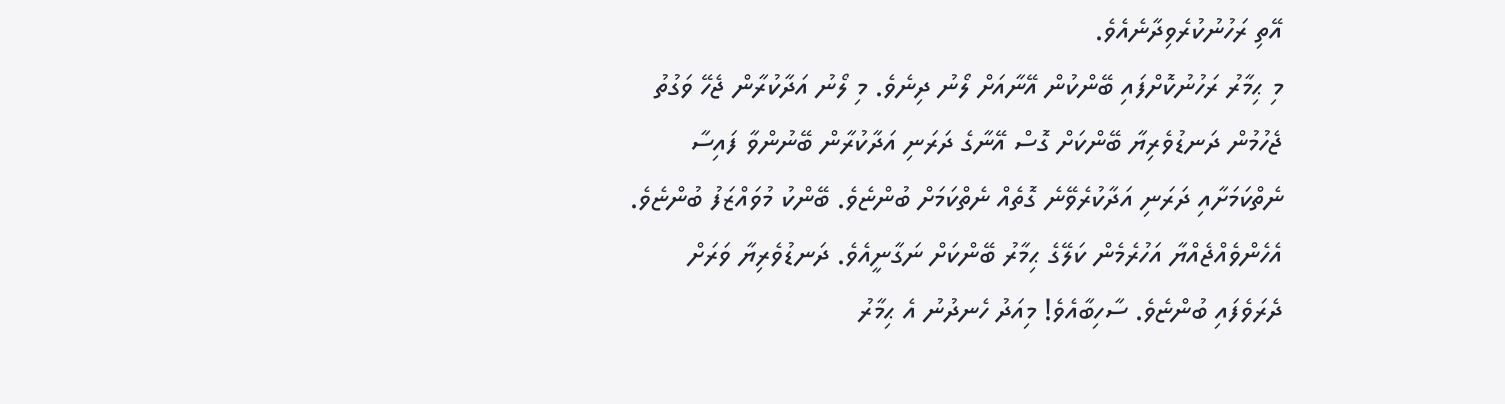އޭތި ރަހުނުކުރެވިދާނެއެވެ.
މި ޙިމާރު ރަހުނުކޮށްފައި ބޭންކުން އޭނާއަށް ލޯނު ދިނެވެ. މި ލޯނު އަދާކުރާން ޖެހޭ ވަގުތު ޖެހުމުން ދަނޑުވެރިޔާ ބޭންކަށް ގޮސް އޭނާގެ ދަރަނި އަދާކުރާން ބޭނުންވާ ފައިސާ ނެތްކަމަށާއި ދަރަނި އަދާކުރެވޭނެ ގޮތެއް ނެތްކަމަށް ބުންޏެވެ. ބޭންކު މުވައްޒަފު ބުންޏެވެ. އެހެންވެއްޖެއްޔާ އަހުރެމެން ކަލޭގެ ޙިމާރު ބޭންކަށް ނަގާނީއެވެ. ދަނޑުވެރިޔާ ވަރަށް ދެރަވެފައި ބުންޏެވެ. ސާހިބާއެވެ! މިއަދު ހެނދުނު އެ ޙިމާރު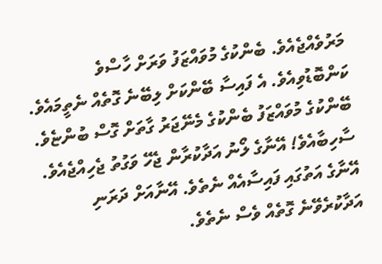މަރުވެއްޖެއެވެ. ބެންކުގެ މުވައްޒަފު ވަރަށް ހާސްވެ ކަންބޮޑުވިއެވެ. އެ ފައިސާ ބޭންކަށް ލިބޭނެ ގޮތެއް ނެތީމައެވެ. ބޭންކުގެ މުވައްޒަފު ބެންކުގެ މެނޭޖަރު ގާތަށް ގޮސް ބުންޏެވެ. ސާހިބާއެވެ! އޭނާގެ ލޯނު އަދާކުރާން ޖެހޭ ވަގުތު ޖެހިއްޖެއެވެ. އޭނާގެ އަތުގައި ފައިސާއެއް ނެތެވެ. އޭނާއަށް ދަރަނި އަދާކުރެވޭނެ ގޮތެއް ވެސް ނެތެވެ.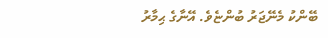ބޭންކު މެނޭޖަރު ބުންޏެވެ. އޭނާގެ ޙިމާރު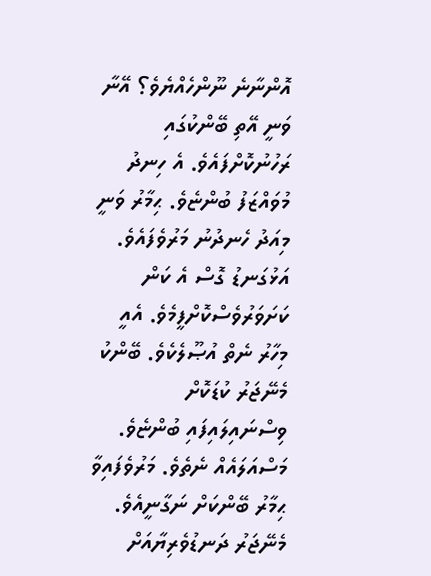އޮންނާނެ ނޫންހެއްޔެވެ؟ އޭނާ ވަނީ އޭތި ބޭންކުގައި ރަހުނުކޮށްފައެވެ. އެ ހިނދު މުވައްޒަފު ބުންޏެވެ. ޙިމާރު ވަނީ މިއަދު ހެނދުނު މަރުވެފައެވެ. އަޅުގަނޑު ގޮސް އެ ކަން ކަށަވަރުވެސްކޮށްފީމެވެ. އެއީ މިހާރު ނެތް އުޞޫލެކެވެ. ބޭންކު މެނޭޖަރު ކުޑަކޮށް ވިސްނައިލައިފައި ބުންޏެވެ. މަސްއަލައެއް ނެތެވެ. މަރުވެފައިވާ ޙިމާރު ބޭންކަށް ނަގާނީއެވެ. މެނޭޖަރު ދަނޑުވެރިޔާއަށް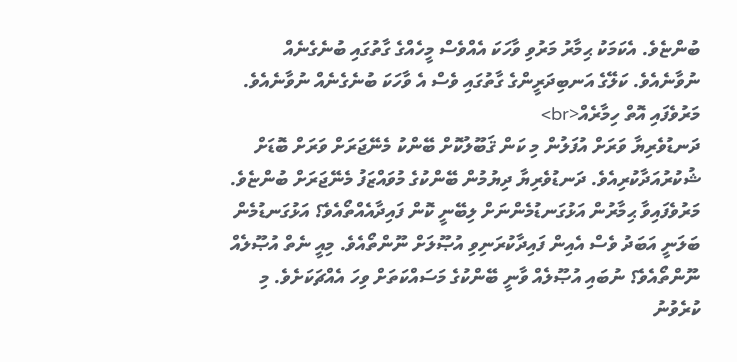ބުންޏެވެ. އެކަމަކު ޙިމާރު މަރުވި ވާހަކަ އެއްވެސް މީހެއްގެ ގާތުގައި ބުނެގެނެއް ނުވާނެއެވެ. ކަލޭގެ އަނބިދަރީންގެ ގާތުގައި ވެސް އެ ވާހަކަ ބުނެގެނެއް ނުވާނެއެވެ.
މަރުވެފައި އޮތް ހިމާރެއް<br>
ދަނޑުވެރިޔާ ވަރަށް އުފަލުން މި ކަން ޤަބޫލުކޮށް ބޭންކު މެނޭޖަރަށް ވަރަށް ބޮޑަށް ޝުކުރުއަދާކުރިއެވެ. ދަނޑުވެރިޔާ ދިޔުމުން ބޭންކުގެ މުވައްޒަފު މެނޭޖަރަށް ބުންޏެވެ. މަރުވެފައިވާ ޙިމާރުން އަޅުގަނޑުމެންނަށް ލިބޭނީ ކޮން ފައިދާއެއްތޯއެވެ؟ އަޅުގަނޑުމެން ބަލަނީ އަބަދު ވެސް އެއިން ފައިދާކުރަނިވި އުޞޫލަށް ނޫންތޯއެވެ. މިއީ ނެތް އުޞޫލެއް ނޫންތޯއެވެ؟ ނުބައި އުޞޫލެއް ވާނީ ބޭންކުގެ މަސައްކަތަށް ވިހަ އެއްޗަކަށެވެ. މި ކުރެވުނު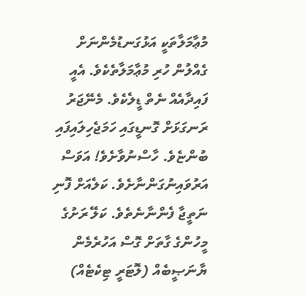މުޢާމަލާތަކީ އަޅުގަނޑުމެންނަށް ގެއްލުން ހުރި މުޢާމަލާތެކެވެ. އެއީ ފައިދާއެއް ނެތް ޑީލެކެވެ. މެނޭޖަރު ރަނގަޅަށް ގޮނޑީގައި ހަމަޖެހިލައިފައި ބުންޏެވެ. ހާސްނުވާށެވެ! އަވަސް އަރުވައިނުގަންނާށެވެ. ކަލެއަށް ފޮނި ނަތީޖާ ފެންނާނެތެވެ. ކަލޭ ރަށުގެ މީހުންގެ ގާތަށް ގޮސް އަހުރެމެން ޔާނަޞީބެއް (ލޮޓަރީ ޓިކެޓެއް)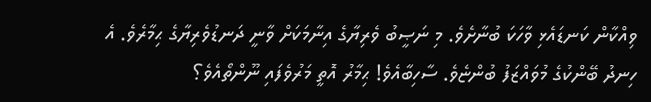ވިއްކާން ކަނޑައެޅި ވާހަކަ ބުނާށެވެ. މި ނަޞީބު ވެރިޔާގެ އިނާމަކަށް ވާނީ ދަނޑުވެރިޔާގެ ޙިމާރެވެ. އެ ހިނދު ބޭންކުގެ މުވައްޒަފު ބުންޏެވެ. ސާހިބާއެވެ! ޙިމާރު އޮތީ މަރުވެފައި ނޫންތޯއެވެ؟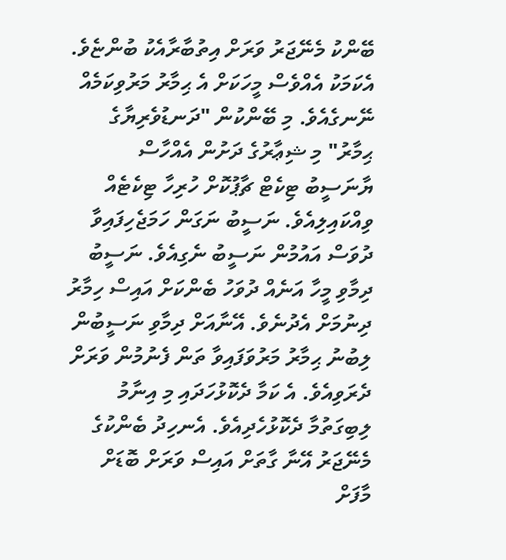ބޭންކު މެނޭޖަރު ވަރަށް އިތުބާރާއެކު ބުންޏެވެ. އެކަމަކު އެއްވެސް މީހަކަށް އެ ޙިމާރު މަރުވިކަމެއް ނޭނގެއެވެ. މި ބޭންކުން "ދަނޑުވެރިޔާގެ ޙިމާރު" މި ޝިޢާރުގެ ދަށުން އެއްހާސް ޔާނަސީބު ޓިކެޓް ޗާޕުކޮށް ހުރިހާ ޓިކެޓެއް ވިއްކައިލިއެވެ. ނަސީބު ނަގަން ހަމަޖެހިފައިވާ ދުވަސް އައުމުން ނަސީބު ނެގިއެވެ. ނަސީބު ދިމާވި މީހާ އަނެއް ދުވަހު ބެންކަށް އައިސް ހިމާރު ދިނުމަށް އެދުނެވެ. އޭނާއަށް ދިމާވި ނަސީބުން ލިބުނު ޙިމާރު މަރުވަފައިވާ ތަން ފެނުމުން ވަރަށް ދެރަވިއެވެ. އެ ކަމާ ދެކޮޅުހަދައި މި އިނާމު ލިބިގަތުމާ ދެކޮޅުހެދިއެވެ. އެނހިދު ބެންކުގެ މެނޭޖަރު އޭނާ ގާތަށް އައިސް ވަރަށް ބޮޑަށް މާފަށް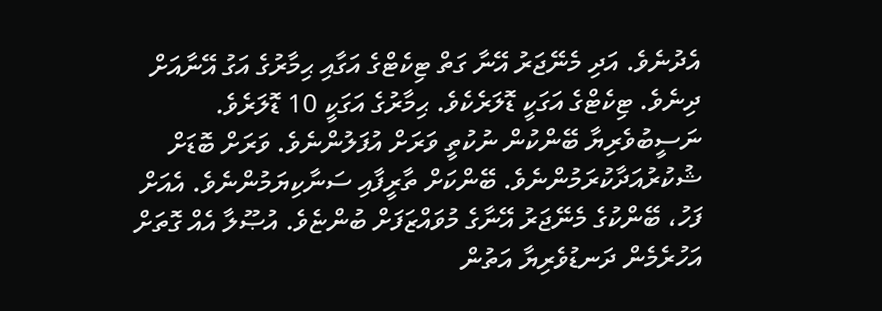އެދުނެވެ. އަދި މެނޭޖަރު އޭނާ ގަތް ޓިކެޓްގެ އަގާއި ޙިމާރުގެ އަގު އޭނާއަށް ދިނެވެ. ޓިކެޓްގެ އަގަކީ ޑޮލަރެކެވެ. ޙިމާރުގެ އަގަކީ 10 ޑޮލަރެވެ.
ނަސީބުވެރިޔާ ބޭންކުން ނުކުތީ ވަރަށް އުފަލުންނެވެ. ވަރަށް ބޮޑަށް ޝުކުރުއަދާކުރަމުންނެވެ. ބޭންކަށް ތާރީފާއި ސަނާކިޔަމުންނެވެ. އެއަށް ފަހު، ބޭންކުގެ މެނޭޖަރު އޭނާގެ މުވައްޒަފަށް ބުންޏެވެ. އުޞޫލާ އެއް ގޮތަށް އަހުރެމެން ދަނޑުވެރިޔާ އަތުން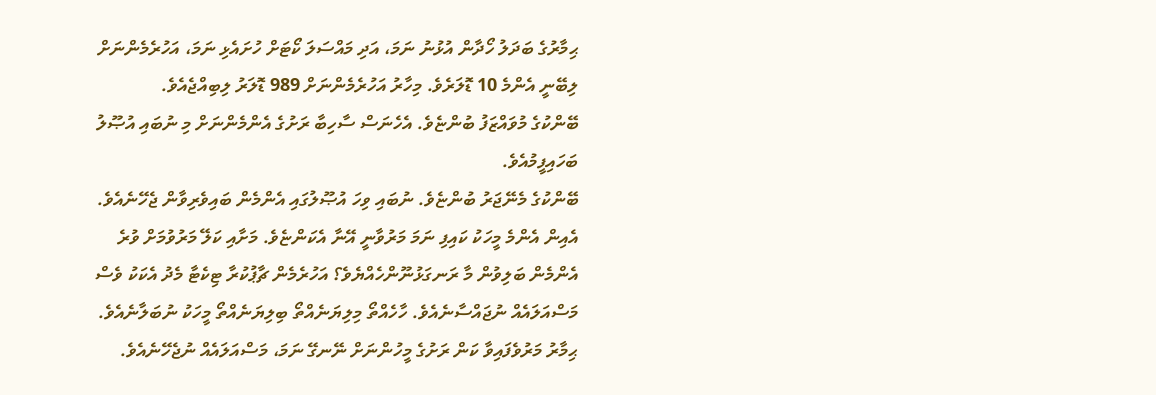ޙިމާރުގެ ބަދަލު ހޯދާން އުޅުނު ނަމަ، އަދި މައްސަލަ ކޯޓަށް ހުށައެޅި ނަމަ، އަހުރެމެންނަށް ލިބޭނީ އެންމެ 10 ޑޮލަރެވެ. މިހާރު އަހުރެމެންނަށް 989 ޑޮލަރު ލިބިއްޖެއެވެ.
ބޭންކުގެ މުވައްޒަފު ބުންޏެވެ. އެހެނަސް ސާހިބާ ރަށުގެ އެންމެންނަށް މި ނުބައި އުޞޫލު ބަހައިފީމުއެވެ.
ބޭންކުގެ މެނޭޖަރު ބުންޏެވެ. ނުބައި ވިހަ އުޞޫލުގައި އެންމެން ބައިވެރިވާން ޖެހޭނެއެވެ. އެއިން އެންމެ މީހަކު ކައިފި ނަމަ މަރުވާނީ އޭނާ އެކަންޏެވެ. މަށާއި ކަލޭ މަރުވުމަށް ވުރެ އެންމެން ބަލިވުން މާ ރަނގަޅުނޫންހެއްޔެވެ؟ އަހުރެމެން ޗާޕުކުރާ ޓިކެޓާ މެދު އެކަކު ވެސް މަސްއަލައެއް ނުޖައްސާނެއެވެ. ހާހެއްތޯ މިލިޔަނެއްތޯ ބިލިޔަނެއްތޯ މީހަކު ނުބަލާނެއެވެ. ޙިމާރު މަރުވެފައިވާ ކަން ރަށުގެ މީހުންނަށް ނޭނގޭ ނަމަ، މަސްއަލައެއް ނުޖެހޭނެއެވެ.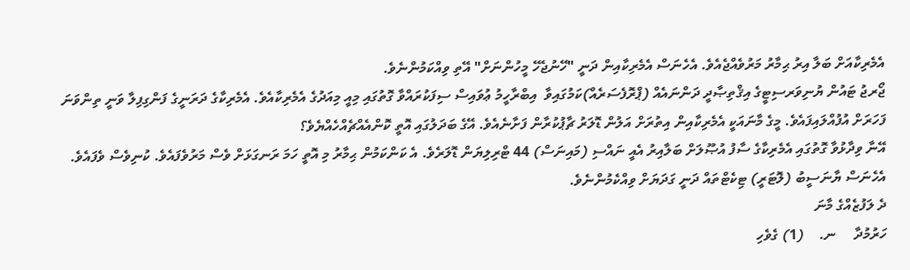އެމެރިކާއަށް ބަލާ އިރު ޙިމާރު މަރުވެއްޖެއެވެ. އެހެނަސް އެމެރިކާއިން ދަނީ "ހޭނުޖެހޭ މީހުންނަށް" އޭތި ވިއްކަމުންނެވެ.
ޖޯރޖު ޓައުން ޔުނިވަރސިޓީގެ އިޤްތިޞާދީ ދަންނައެއް (ޕްރޮފެސަރެއް)ކަމުގައިވާ  އިބްރާހީމު ޢުވައިސް ސިފަކުރައްވާ ގޮތުގައި މިއީ މިއަދުގެ އެމެރިކާއެވެ. އެމެރިކާގެ ދަރަނީގެ ފަންގިފިލާ ވަނީ ތިންވަނަ ފަހަރަށް އުފުއްލައިފައެވެ. މީގެ މާނައަކީ އެމެރިކާއިން އިތުރަށް އަލުން ޑޮލަރު ޗާޕުކުރާން ފަށާނެއެވެ. އޭގެ ބަދަލުގައި އޮތީ ކޮންއެއްޗެއްހެއްޔެވެ؟
އޭނާ ވިދާޅުވާ ގޮތުގައި އެމެރިކާގެ ސާފު އުޞޫލަށް ބަލާއިރު އެއީ ނައްސި (މައިނަސް) 44 ޓްރިލިޔަން ޑޮލަރެވެ. އެ ކަންކަމުން ޙިމާރު މި އޮތީ ހަމަ ރަނގަޅަށް ވެސް މަރުވެފައެވެ. ކުނިވެސް ވެފައެވެ. އެހެނަސް ޔާނަސީބު (ލޮޓަރީ) ޓިކެޓްތައް ދަނީ ގަދަޔަށް ވިއްކެމުންނެވެ.
ދެ ލަފުޒެއްގެ މާނަ
ހަރުމުދާ     ނ.    (1) ގެވެހި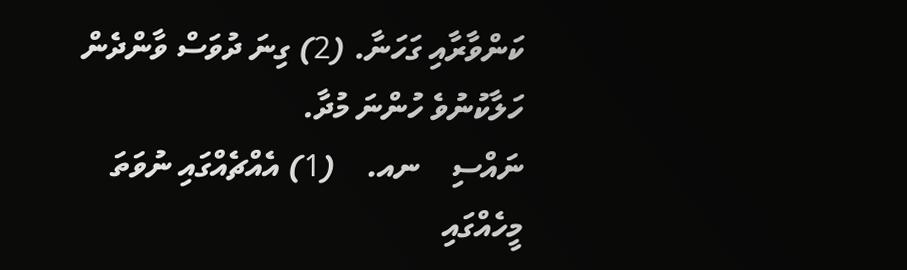ކަންވާރާއި ގަހަނާ. (2) ގިނަ ދުވަސް ވާންދެން ހަލާކުނުވެ ހުންނަ މުދާ.
ނައްސި    ނއ.    (1) އެއްޗެއްގައި ނުވަތަ މީހެއްގައި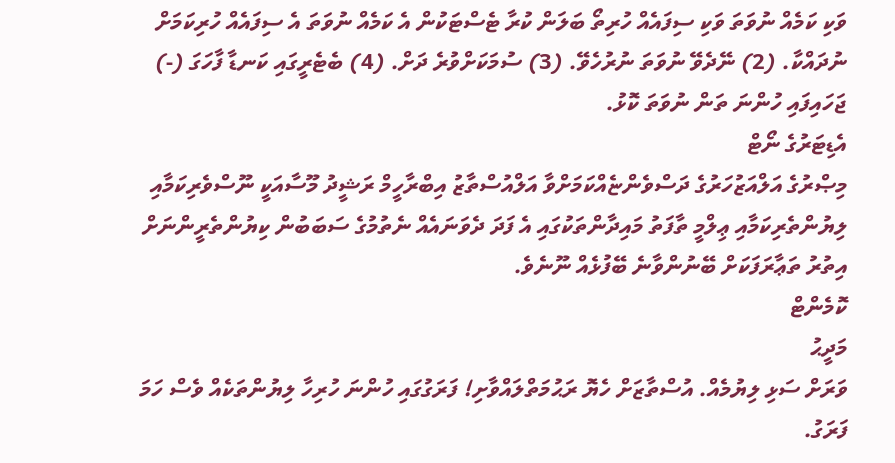ވަކި ކަމެއް ނުވަތަ ވަކި ސިފައެއް ހުރިތޯ ބަލަން ކުރާ ޓެސްޓަކުން އެ ކަމެއް ނުވަތަ އެ ސިފައެއް ހުރިކަމަށް ނުދައްކާ. (2) ނޭދެވޭ ނުވަތަ ނުރުހެވޭ. (3) ސުމަކަށްވުރެ ދަށް. (4) ބެޓެރީގައި ކަނޑާ ފާހަގަ (-) ޖަހައިފައި ހުންނަ ތަން ނުވަތަ ކޮޅު.
އެޑިޓަރުގެ ނޯޓް
މިޞްރުގެ އަލްއަޒުހަރުގެ ދަސްވެންޏެއްކަމަށްވާ އަލްއުސްތާޒު އިބްރާހީމް ރަޝީދު މޫސާއަކީ ނޫސްވެރިކަމާއި ލިޔުންތެރިކަމާއި ޢިލްމީ ތާފަތު މައިދާންތަކުގައި އެ ފަދަ ދެވަނައެއް ނެތުމުގެ ސަބަބުން ކިޔުންތެރީންނަށް އިތުރު ތަޢާރަފަކަށް ބޭނުންވާނެ ބޭފުޅެއް ނޫނެވެ.
ކޮމެންޓް
މަދީޙު
ވަރަށް ސަޅި ލިޔުމެއް. އުސްތާޒަށް ހެޔޮ ރަޙުމަތްލައްވާށި! ފަރަގުގައި ހުންނަ ހުރިހާ ލިޔުންތަކެއް ވެސް ހަމަ ފަރަގު.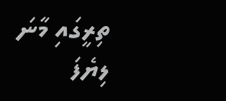ތިރީގައި މާނަ ލިޔެފަ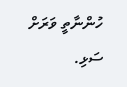ހުންނާތީ ވަރަށް ސަޅި.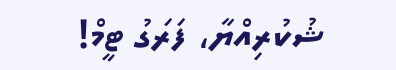ޝުކުރިއްޔާ، ފަރަގު ޓީމް!